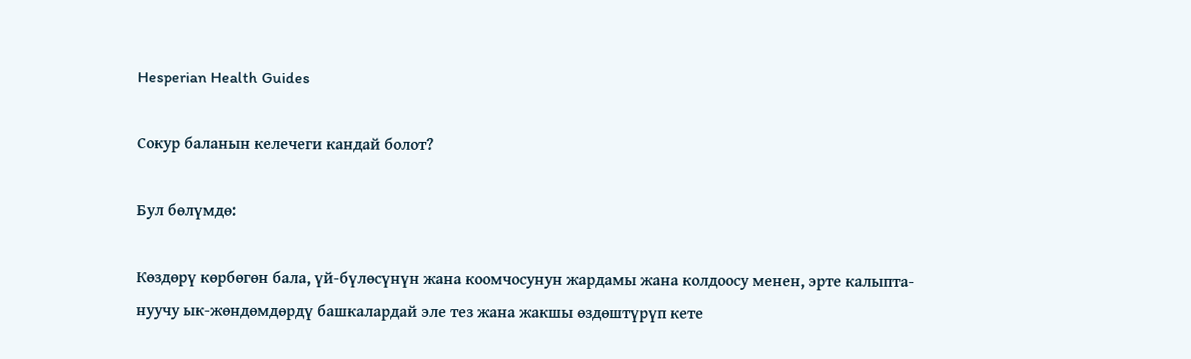Hesperian Health Guides

Сокур баланын келечеги кандай болот?

Бул бөлүмдө:

Көздөрү көрбөгөн бала, үй-бүлөсүнүн жана коомчосунун жардамы жана колдоосу менен, эрте калыпта- нуучу ык-жөндөмдөрдү башкалардай эле тез жана жакшы өздөштүрүп кете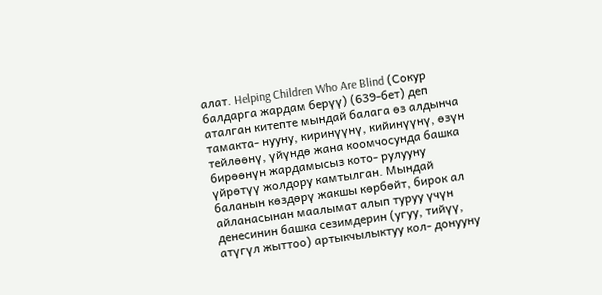алат. Helping Children Who Are Blind (Сокур балдарга жардам берүү) (639-бет) деп аталган китепте мындай балага өз алдынча тамакта- нууну, киринүүнү, кийинүүнү, өзүн тейлөөнү, үйүндө жана коомчосунда башка бирөөнүн жардамысыз кото- рулууну үйрөтүү жолдору камтылган. Мындай баланын көздөрү жакшы көрбөйт, бирок ал айланасынан маалымат алып туруу үчүн денесинин башка сезимдерин (угуу, тийүү, атүгүл жыттоо) артыкчылыктуу кол- донууну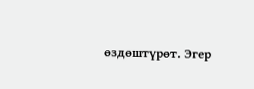өздөштүрөт. Эгер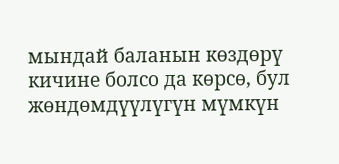мындай баланын көздөрү кичине болсо да көрсө, бул жөндөмдүүлүгүн мүмкүн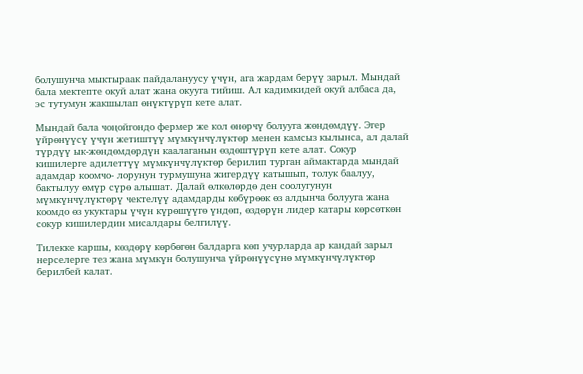болушунча мыктыраак пайдалануусу үчүн, ага жардам берүү зарыл. Мындай бала мектепте окуй алат жана окууга тийиш. Ал кадимкидей окуй албаса да, эс тутумун жакшылап өнүктүрүп кете алат.

Мындай бала чоңойгондо фермер же кол өнөрчү болууга жөндөмдүү. Эгер үйрөнүүсү үчүн жетиштүү мүмкүнчүлүктөр менен камсыз кылынса, ал далай түрдүү ык-жөндөмдөрдүн каалаганын өздөштүрүп кете алат. Сокур кишилерге адилеттүү мүмкүнчүлүктөр берилип турган аймактарда мындай адамдар коомчо- лорунун турмушуна жигердүү катышып, толук баалуу, бактылуу өмүр сүрө алышат. Далай өлкөлөрдө ден соолугунун мүмкүнчүлүктөрү чектелүү адамдарды көбүрөөк өз алдынча болууга жана коомдо өз укуктары үчүн күрөшүүгө үндөп, өздөрүн лидер катары көрсөткөн сокур кишилердин мисалдары белгилүү.

Тилекке каршы, көздөрү көрбөгөн балдарга көп учурларда ар кандай зарыл нерселерге тез жана мүмкүн болушунча үйрөнүүсүнө мүмкүнчүлүктөр берилбей калат.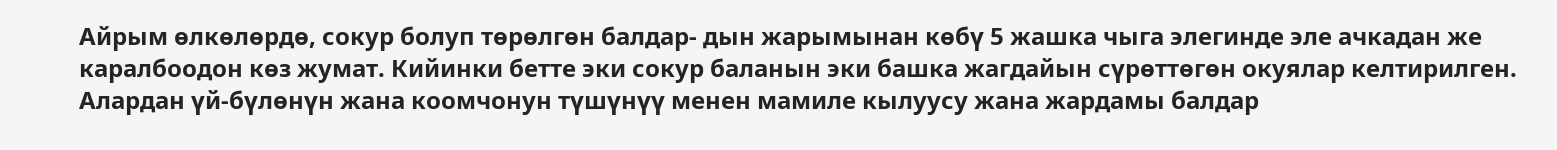Айрым өлкөлөрдө, сокур болуп төрөлгөн балдар- дын жарымынан көбү 5 жашка чыга элегинде эле ачкадан же каралбоодон көз жумат. Кийинки бетте эки сокур баланын эки башка жагдайын сүрөттөгөн окуялар келтирилген. Алардан үй-бүлөнүн жана коомчонун түшүнүү менен мамиле кылуусу жана жардамы балдар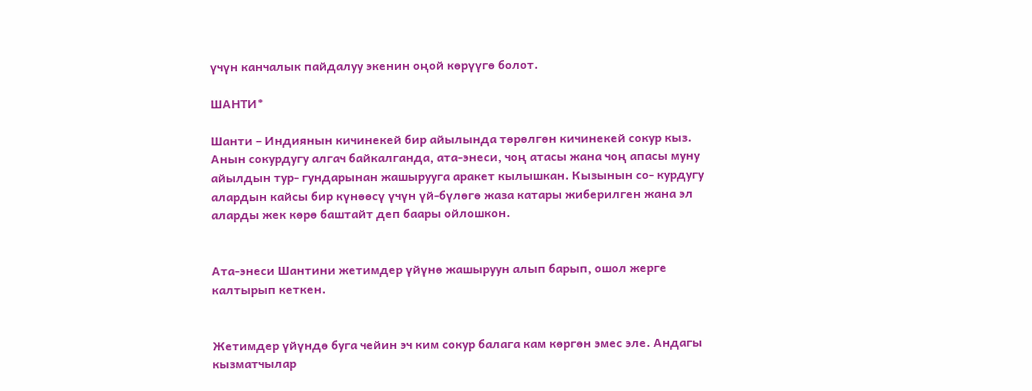үчүн канчалык пайдалуу экенин оңой көрүүгө болот.

ШАНТИ*

Шанти – Индиянын кичинекей бир айылында төрөлгөн кичинекей сокур кыз. Анын сокурдугу алгач байкалганда, ата-энеси, чоң атасы жана чоң апасы муну айылдын тур- гундарынан жашырууга аракет кылышкан. Кызынын со- курдугу алардын кайсы бир күнөөсү үчүн үй-бүлөгө жаза катары жиберилген жана эл аларды жек көрө баштайт деп баары ойлошкон.


Ата-энеси Шантини жетимдер үйүнө жашыруун алып барып, ошол жерге калтырып кеткен.


Жетимдер үйүндө буга чейин эч ким сокур балага кам көргөн эмес эле. Андагы кызматчылар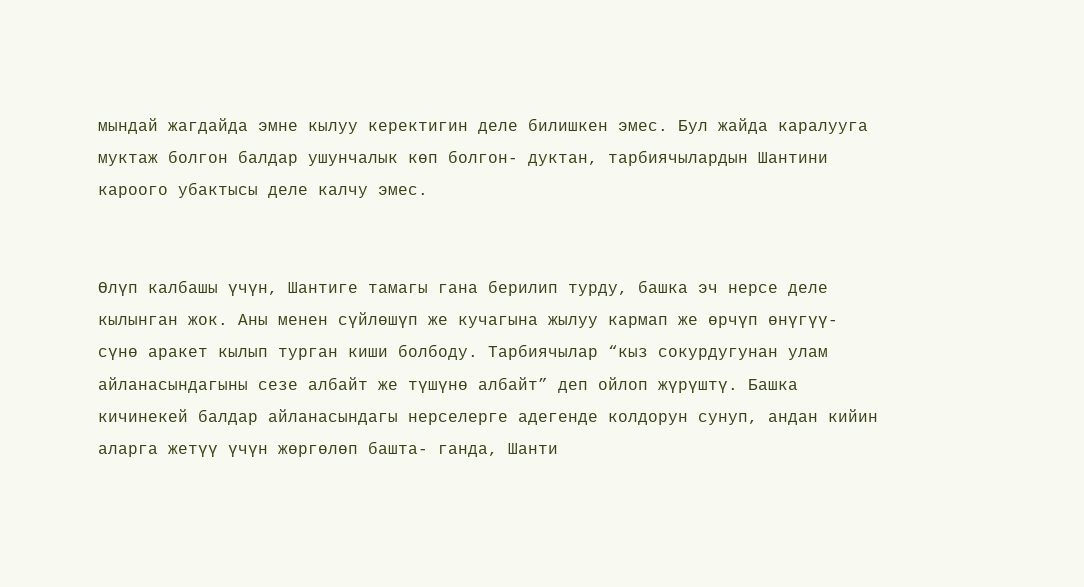мындай жагдайда эмне кылуу керектигин деле билишкен эмес. Бул жайда каралууга муктаж болгон балдар ушунчалык көп болгон- дуктан, тарбиячылардын Шантини кароого убактысы деле калчу эмес.


Өлүп калбашы үчүн, Шантиге тамагы гана берилип турду, башка эч нерсе деле кылынган жок. Аны менен сүйлөшүп же кучагына жылуу кармап же өрчүп өнүгүү- сүнө аракет кылып турган киши болбоду. Тарбиячылар “кыз сокурдугунан улам айланасындагыны сезе албайт же түшүнө албайт” деп ойлоп жүрүштү. Башка кичинекей балдар айланасындагы нерселерге адегенде колдорун сунуп, андан кийин аларга жетүү үчүн жөргөлөп башта- ганда, Шанти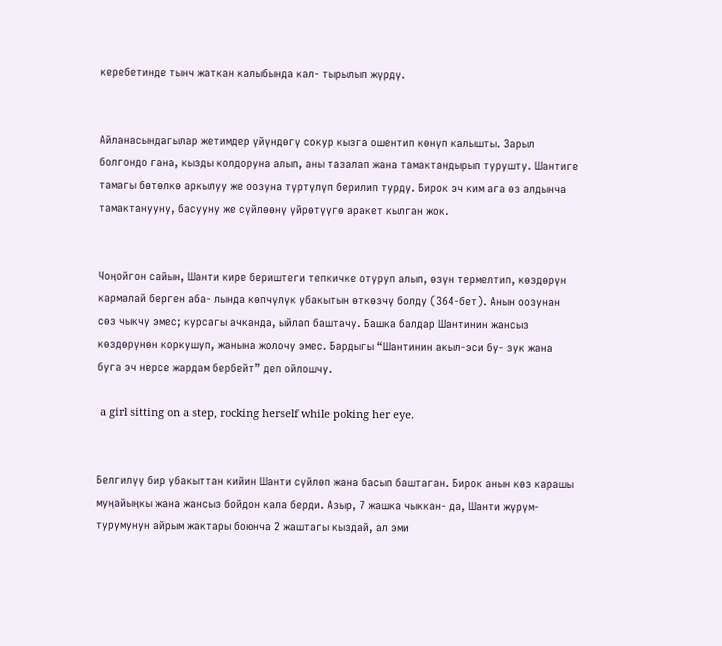керебетинде тынч жаткан калыбында кал- тырылып жүрдү.


Айланасындагылар жетимдер үйүндөгү сокур кызга ошентип көнүп калышты. Зарыл болгондо гана, кызды колдоруна алып, аны тазалап жана тамактандырып турушту. Шантиге тамагы бөтөлкө аркылуу же оозуна түртүлүп берилип турду. Бирок эч ким ага өз алдынча тамактанууну, басууну же сүйлөөнү үйрөтүүгө аракет кылган жок.


Чоңойгон сайын, Шанти кире бериштеги тепкичке отуруп алып, өзүн термелтип, көздөрүн кармалай берген аба- лында көпчүлүк убакытын өткөзчү болду (364-бет). Анын оозунан сөз чыкчу эмес; курсагы ачканда, ыйлап баштачу. Башка балдар Шантинин жансыз көздөрүнөн коркушуп, жанына жолочу эмес. Бардыгы “Шантинин акыл-эси бу- зук жана буга эч нерсе жардам бербейт” деп ойлошчу.

 a girl sitting on a step, rocking herself while poking her eye.


Белгилүү бир убакыттан кийин Шанти сүйлөп жана басып баштаган. Бирок анын көз карашы муңайыңкы жана жансыз бойдон кала берди. Азыр, 7 жашка чыккан- да, Шанти жүрүм-турумунун айрым жактары боюнча 2 жаштагы кыздай, ал эми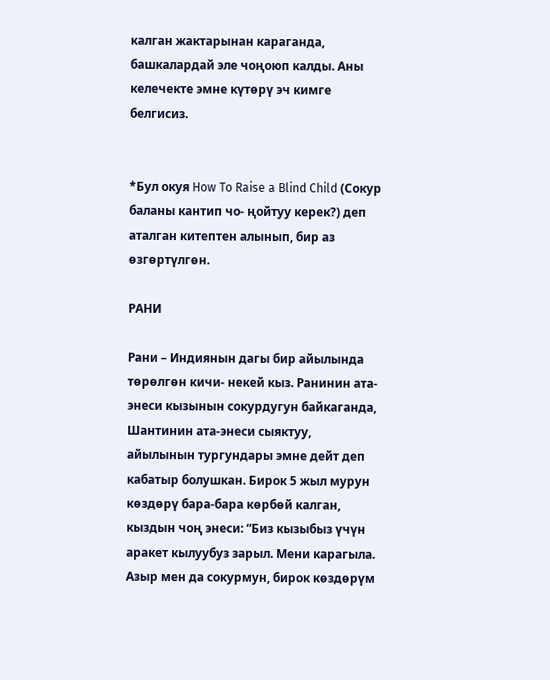калган жактарынан караганда, башкалардай эле чоңоюп калды. Аны келечекте эмне күтөрү эч кимге белгисиз.


*Бул окуя How To Raise a Blind Child (Сокур баланы кантип чо- ңойтуу керек?) деп аталган китептен алынып, бир аз өзгөртүлгөн.

РАНИ

Рани – Индиянын дагы бир айылында төрөлгөн кичи- некей кыз. Ранинин ата-энеси кызынын сокурдугун байкаганда, Шантинин ата-энеси сыяктуу, айылынын тургундары эмне дейт деп кабатыр болушкан. Бирок 5 жыл мурун көздөрү бара-бара көрбөй калган, кыздын чоң энеси: “Биз кызыбыз үчүн аракет кылуубуз зарыл. Мени карагыла. Азыр мен да сокурмун, бирок көздөрүм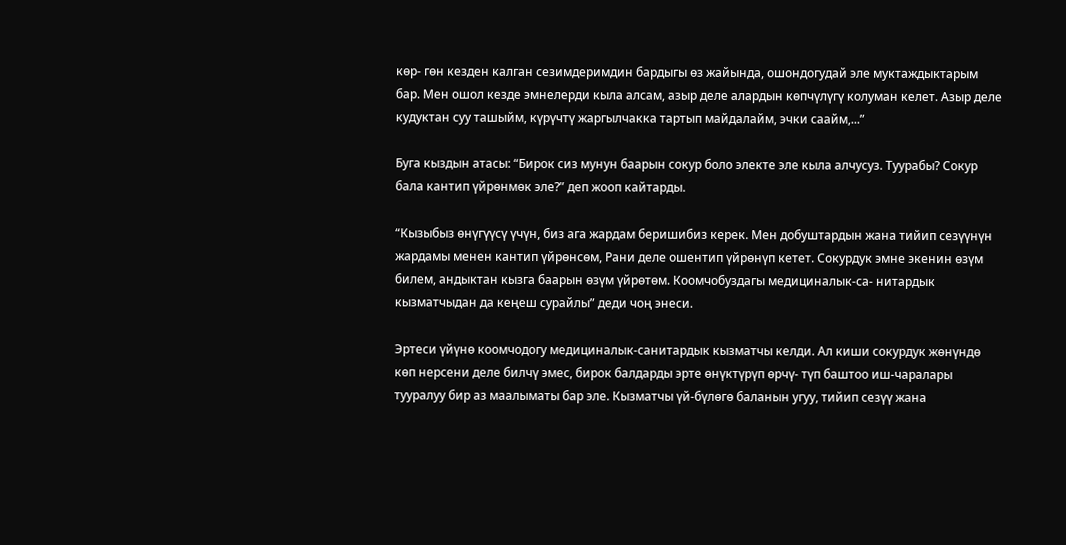көр- гөн кезден калган сезимдеримдин бардыгы өз жайында, ошондогудай эле муктаждыктарым бар. Мен ошол кезде эмнелерди кыла алсам, азыр деле алардын көпчүлүгү колуман келет. Азыр деле кудуктан суу ташыйм, күрүчтү жаргылчакка тартып майдалайм, эчки саайм,...”

Буга кыздын атасы: “Бирок сиз мунун баарын сокур боло электе эле кыла алчусуз. Туурабы? Сокур бала кантип үйрөнмөк эле?” деп жооп кайтарды.

“Кызыбыз өнүгүүсү үчүн, биз ага жардам беришибиз керек. Мен добуштардын жана тийип сезүүнүн жардамы менен кантип үйрөнсөм, Рани деле ошентип үйрөнүп кетет. Сокурдук эмне экенин өзүм билем, андыктан кызга баарын өзүм үйрөтөм. Коомчобуздагы медициналык-са- нитардык кызматчыдан да кеңеш сурайлы” деди чоң энеси.

Эртеси үйүнө коомчодогу медициналык-санитардык кызматчы келди. Ал киши сокурдук жөнүндө көп нерсени деле билчү эмес, бирок балдарды эрте өнүктүрүп өрчү- түп баштоо иш-чаралары тууралуу бир аз маалыматы бар эле. Кызматчы үй-бүлөгө баланын угуу, тийип сезүү жана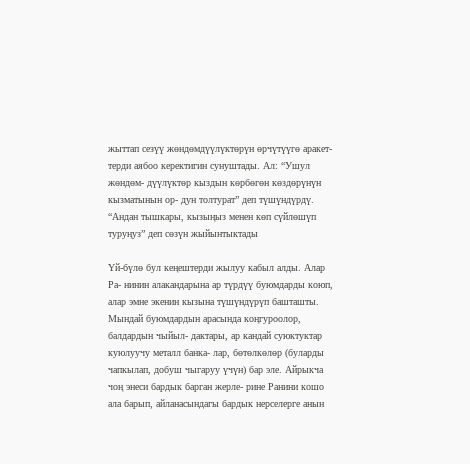жыттап сезүү жөндөмдүүлүктөрүн өрчүтүүгө аракет- терди аябоо керектигин сунуштады. Ал: “Ушул жөндөм- дүүлүктөр кыздын көрбөгөн көздөрүнүн кызматынын ор- дун толтурат” деп түшүндүрдү. “Андан тышкары, кызыңыз менен көп сүйлөшүп туруңуз” деп сөзүн жыйынтыктады

Үй-бүлө бул кеңештерди жылуу кабыл алды. Алар Ра- нинин алакандарына ар түрдүү буюмдарды коюп, алар эмне экенин кызына түшүндүрүп башташты. Мындай буюмдардын арасында коңгуроолор, балдардын чыйыл- дактары, ар кандай суюктуктар куюлуучу металл банка- лар, бөтөлкөлөр (буларды чапкылап, добуш чыгаруу үчүн) бар эле. Айрыкча чоң энеси бардык барган жерле- рине Ранини кошо ала барып, айланасындагы бардык нерселерге анын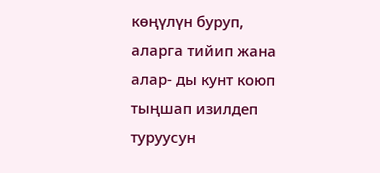көңүлүн буруп, аларга тийип жана алар- ды кунт коюп тыңшап изилдеп туруусун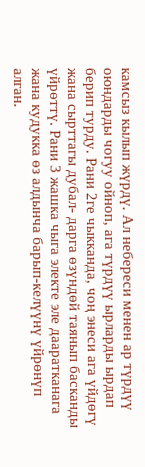камсыз кылып жүрдү. Ал небереси менен ар түрдүү оюндарды чогуу ойноп, ага түрдүү ырларды ырдап берип турду. Рани 2ге чыкканда, чоң энеси ага үйдөгү жана сырттагы дубал- дарга өзүндөй таянып басканды үйрөттү. Рани 3 жашка чыга электе эле дааратканага жана кудукка өз алдынча барып-келүүнү үйрөнүп алган.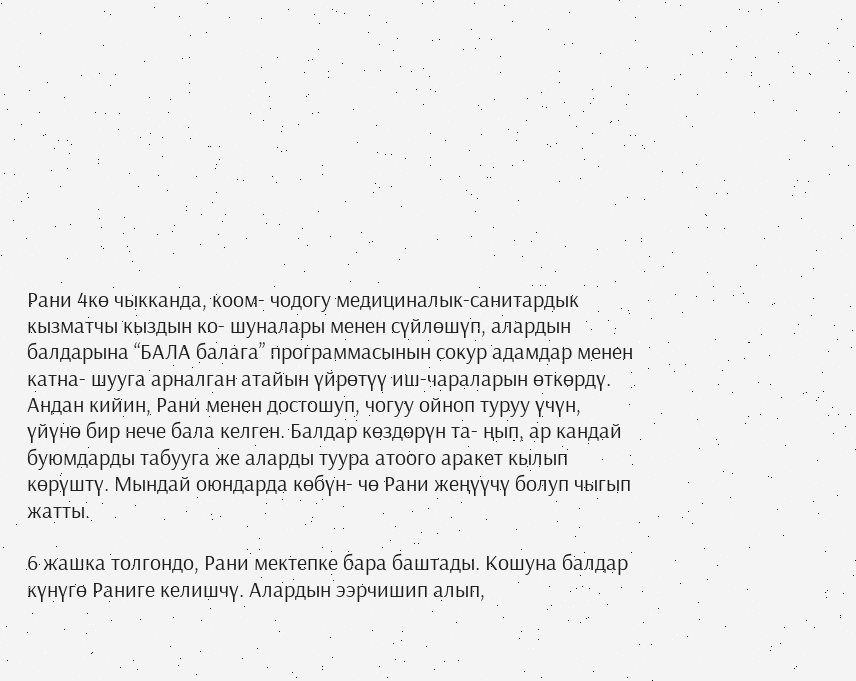Рани 4кө чыкканда, коом- чодогу медициналык-санитардык кызматчы кыздын ко- шуналары менен сүйлөшүп, алардын балдарына “БАЛА балага” программасынын сокур адамдар менен катна- шууга арналган атайын үйрөтүү иш-чараларын өткөрдү. Андан кийин, Рани менен достошуп, чогуу ойноп туруу үчүн, үйүнө бир нече бала келген. Балдар көздөрүн та- ңып, ар кандай буюмдарды табууга же аларды туура атоого аракет кылып көрүштү. Мындай оюндарда көбүн- чө Рани жеңүүчү болуп чыгып жатты.

6 жашка толгондо, Рани мектепке бара баштады. Кошуна балдар күнүгө Раниге келишчү. Алардын ээрчишип алып,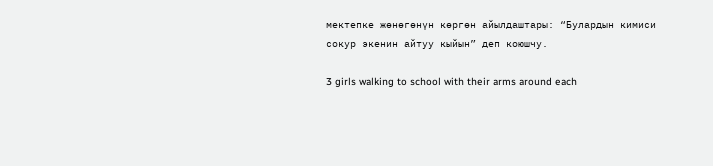мектепке жөнөгөнүн көргөн айылдаштары: “Булардын кимиси сокур экенин айтуу кыйын” деп коюшчу.

3 girls walking to school with their arms around each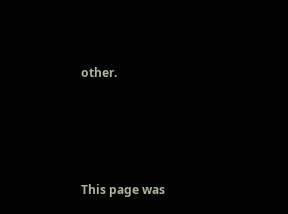other.




This page was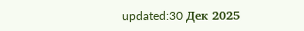updated:30 Дек 2025